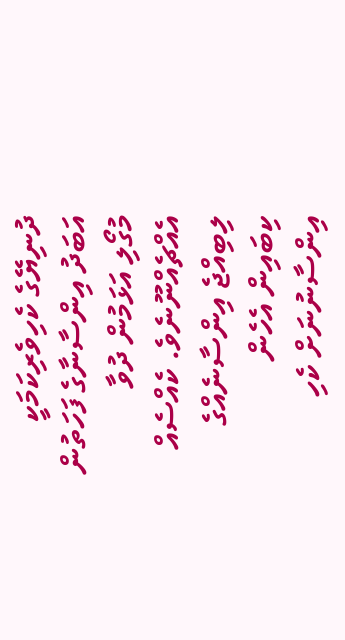ދުނިޔޭގެ ކެހިވެރިކަމަކީ އަބަދު އިންސާނާގެ ފަހަތުން މުގޯލި އަޅަމުން ދުވާ އެއްޗެއްނޫނެވެ. ކެއްސެއް ލިބިއްޖެ އިންސާނެއްގެ ކިބައިން އެހެން އިންސާނުނަށް ކެހި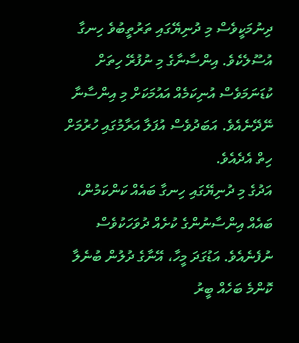ދިނުމަކީވެސް މި ދުނިޔޭގައި ތަރުތީބުވެ ހިނގާ އުސޫލެކެވެ. އިންސާނާގެ މި ނުފުރޭ ހިތަށް ކުޑަނަމަވެސް އުނިކަމެއް އައުމަކަށް މި އިންސާނާ ނޭދޭނެއެވެ. އަބަދުވެސް އުފަލާ އަރާމުގައި ހުރުމަށް ހިތް އެދެއެވެ.
އަދުގެ މި ދުނިޔޭގައި ހިނގާ ބައެއް ކަންކަމުން، ބައެއް އިންސާނުންގެ ކުށެއް ދުވަހަކުވެސް ނުފެނެއެވެ. އަޑުގަދަ މީހާ، އޭނާގެ ދުލުން ބުނެލާ ކޮންމެ ބަހެއް ބީރު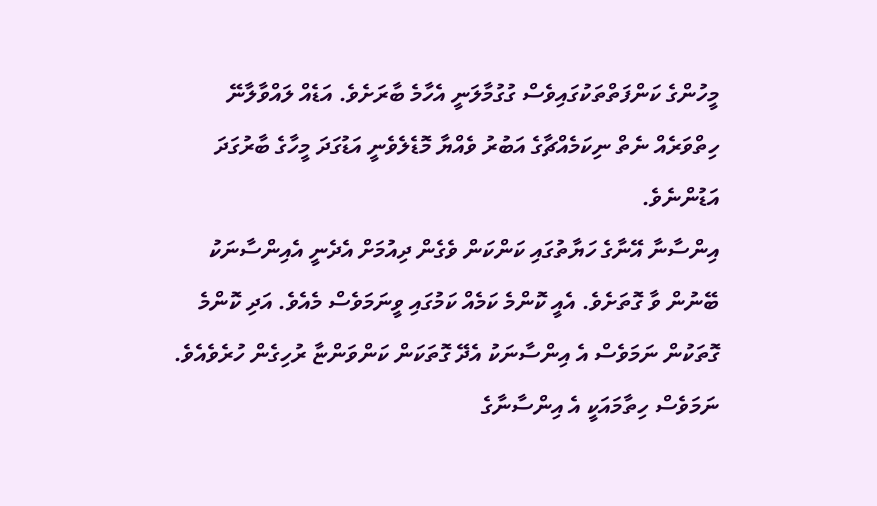މީހުންގެ ކަންފަތްތަކުގައިވެސް ގުގުމާލަނީ އެހާމެ ބާރަށެވެ. އަޑެއް ލައްވާލާނޭ ހިތްވަރެއް ނެތް ނިކަމެއްޗާގެ އަބުރު ވެއްޔާ މޮޑެލެވެނީ އަޑުގަދަ މީހާގެ ބާރުގަދަ އަޑުންނެވެ.
އިންސާނާ އޭނާގެ ހަޔާތުގައި ކަންކަން ވެގެން ދިއުމަށް އެދެނީ އެއިންސާނަކު ބޭނުން ވާ ގޮތަށެވެ. އެއީ ކޮންމެ ކަމެއް ކަމުގައި ވީނަމަވެސް މެއެވެ. އަދި ކޮންމެ ގޮތަކުން ނަމަވެސް އެ އިންސާނަކު އެދޭ ގޮތަކަން ކަންވަންޏާ ރުހިގެން ހުރެވެއެވެ. ނަމަވެސް ހިތާމައަކީ އެ އިންސާނާގެ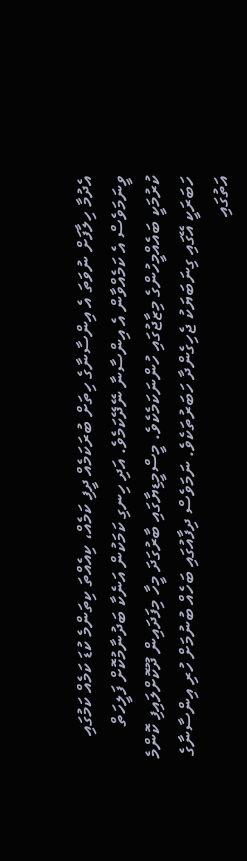އެދުމާ ހިލާފަށް ނުވަތަ އެ އިންސާނާގެ ހިތަށް ބުރަކަމެއް ދީފި ކަމެއް، ކިއެއްތަ ކިތަންމެ ކުޑަ ކަމެއް ކަމުގައި ވީނަމަވެސް އެ ކަމެއްވާން އެ އިންސާނާ ނޭދޭކަމެވެ. އަދި ހިނގި ކަމަކުން އަނެކާ ބަދުނާމުކޮށް ފަލީހަތް ކުރުމަކީ ބައެއްމީހުންގެ މިޒާޖުގައި ހުންނަކަމެކެވެ. މީސްމީޑިޔާގައި ބާރުގަދަ މީހާ މިފަދައިން ދޫކޮށްލައިފި ކޮންމެ ހަބަރަކީ އޭގައި ގިނަބަޔަކު ޖެހިގެންދާ ހަބަރުތަކެވެ. ނަމަވެސް ދިފާއުގައި ބަހެއް ބުނުމަށް ހުރި އިންސާނާގެ އަތުގައި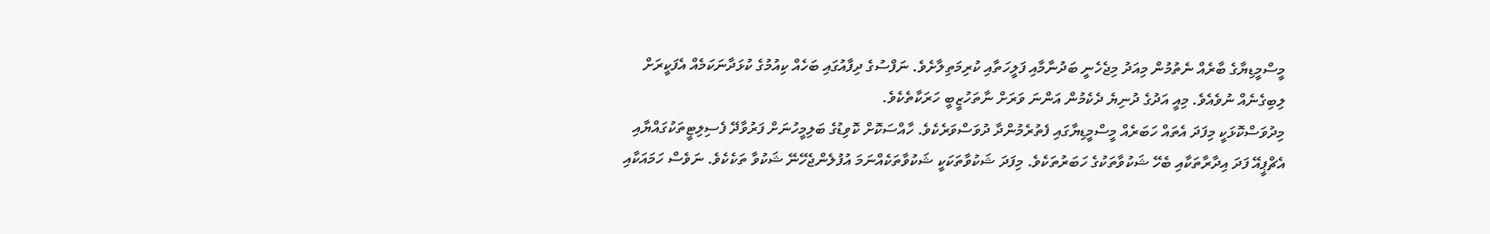މީސްމީޑިޔާގެ ބާރެއް ނެތުމުން މިއަދު މިޖެހެނީ ބަދުނާމާއި ފަލީހަތާއި ކުރިމަތިލާށެވެ. ނަފްސުގެ ދިފާއުގައި ބަހެއް ކިއުމުގެ ކުޅަދާނަކަމެއް އެފަކީރަށް ލިބިގެނެއް ނުވެއެވެ. މިއީ އަދުގެ ދުނިޔެ ދެކެމުން އަންނަ ވަރަށް ނާތަހުޒީބީ ހަރަކާތެކެވެ.
މިދުވަސްކޮޅަކީ މިފަދަ އެތައް ހަބަރެއް މީސްމީޑިޔާގައި ފެތުރެމުންދާ ދުވަސްވަރެކެވެ. ހާއްސަކޮށް ކޮވިޑުގެ ބަލިމީހުނަށް ފަރުވާދޭ ފެސިލިޓީތަކުގައްޔާއި އެޗްޕީއޭ ފަދަ އިދާރާތަކާއި ބެހޭ ޝަކުވާތަކުގެ ހަބަރުތަކެވެ. މިފަދަ ޝަކުވާތަކަކީ ޝަކުވާތަކެއްނަމަ އުފުލެންޖެހޭނޭ ޝަކުވާ ތަކެކެވެ. ނަވެސް ހަމައަކާއި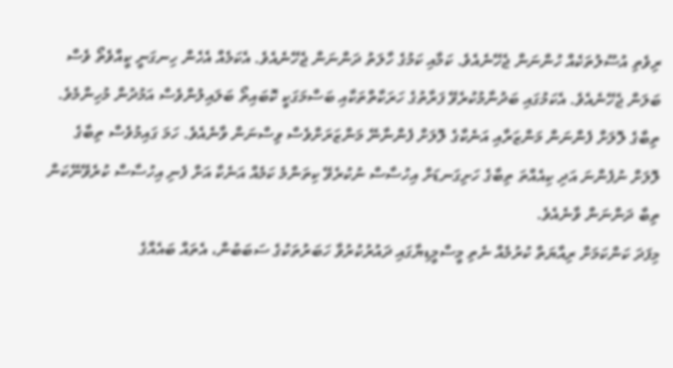ރިވެތި އުސޫލުތަކެއް ހުންނަން ޖެހޭނެއެވެ. ކަމާއި ކަމުގެ ހާލަތު ދަންނަން ޖެހޭނެއެވެ. އެކަމެއް އެހެން ހިނގަނީ ކީއްވެތޯ ވެސް ބަލަން ޖެހޭނެއެވެ. އެކަމުގައި ބަދުނާމުކުރެވޭ ފަރާތުގެ ހަރަކާތްތަކާއި ބަސްމަގަކީ ކޮބައިތޯ ބަލައިލުންވެސް އަމުދުން މުހިންމެވެ. ތިބާގެ ލޮލަށް ފެންނަން މަންޒަރާއި އަނެކާގެ ލޮލަށް ފެންނާނޭ މަންޒަރަށްވެސް ވިސްނަން ވާނެއެވެ. ހަމަ ގައިމުވެސް ތިބާގެ ލޮލަށް ނުފެންނަ އަދި ކިއެއްތަ ތިބާގެ ހަށިގަނޑަށް އިހުސާސް ނުކުރެވޭ ކިތަންމެ ކަމެއް އަނެކާ އަށް ފެނި އިހުސާސް ކުރެވޭނޭކަން ތިބާ ދަންނަން ވާނެއެވެ.
މިފަދަ ކަންކަމަށް ރިއާޔަތް ކުރުމެއް ނެތި މީސްމީޑިޔާގައި ދައުރުކުރުވާ ހަބަރުތަކުގެ ސަބަބުން، އެތައް ބައެއްގެ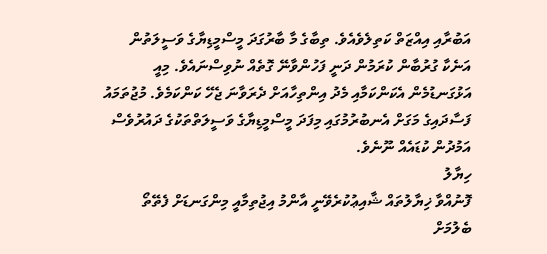އަބުރާއި އިއްޒަތް ކަތިލެވެއެވެ. ތިބާގެ މާ ބާރުގަދަ މީސްމީޑިޔާގެ ވަސީލަތުން އަނެކާ ގުރުބާން ކުރަމުން ދަނީ ފަހުންވާނޭ ގޮތެއް ނުވިސްނައެވެ. މިއީ އަޅުގަނޑުމެން އެކަންކަމާއި މެދު އިންތިހާއަށް ދެރަވާނަ ޖެހޭ ކަންކަމެވެ. މުޖުތަމައު ފަސާދައިގެ މަގަށް އެނބުރުމުގައި މިފަދަ މީސްމީޑިޔާގެ ވަސީލަތްތަކުގެ ދައުރުވެސް އަމުދުން ކުޑައެއް ނޫނެވެ.
ހިޔާލު
ފޮނުއްވާ ޚިޔާލުތައް ޝާއިޢުކުރެވޭނީ އާންމު އިޖުތިމާއީ މިންގަނޑަށް ފެތޭތޯ ބެލުމަށް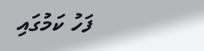ފަހު ކަމުގައި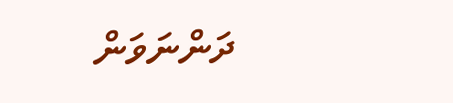ދަންނަވަން